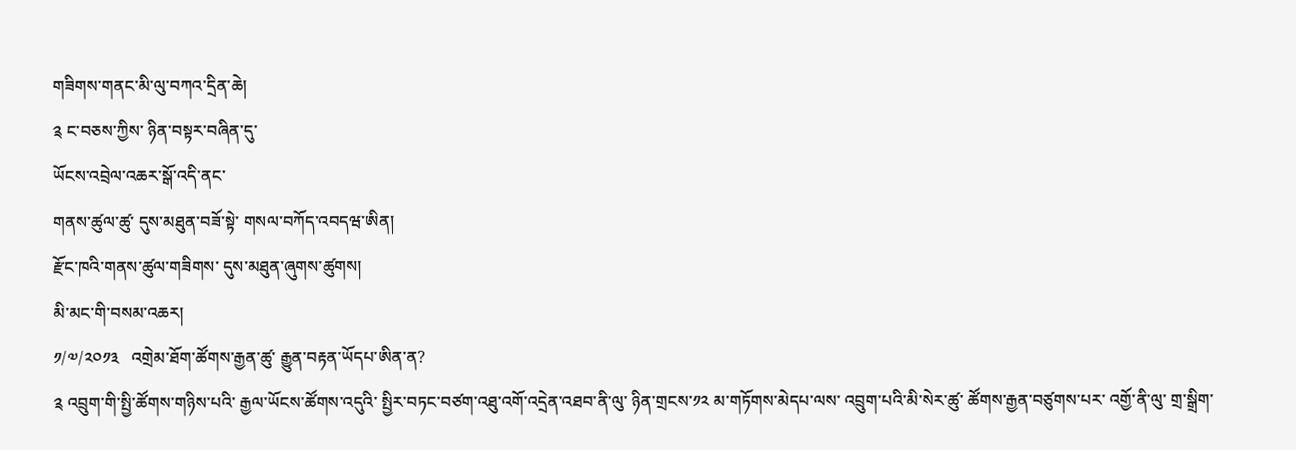གཟིགས་གནང་མི་ལུ་བཀའ་དྲིན་ཆེ།
༉ ང་བཅས་ཀྱིས་ ཉིན་བསྟར་བཞིན་དུ་
ཡོངས་འབྲེལ་འཆར་སྒོ་འདི་ནང་
གནས་ཚུལ་ཚུ་ དུས་མཐུན་བཟོ་སྟེ་ གསལ་བཀོད་འབདཝ་ཨིན།
རྫོང་ཁའི་གནས་ཚུལ་གཟིགས་ དུས་མཐུན་ཞུགས་ཚུགས།
མི་མང་གི་བསམ་འཆར།
༡/༧/༢༠༡༣   འགྲེམ་ཐོག་ཚོགས་རྒྱན་ཚུ་ རྒྱུན་བརྟན་ཡོདཔ་ཨིན་ན?
༉ འབྲུག་གི་སྤྱི་ཚོགས་གཉིས་པའི་ རྒྱལ་ཡོངས་ཚོགས་འདུའི་ སྤྱིར་བཏང་བཙག་འཐུ་འགོ་འདྲེན་འཐབ་ནི་ལུ་ ཉིན་གྲངས་༡༢ མ་གཏོགས་མེདཔ་ལས་ འབྲུག་པའི་མི་སེར་ཚུ་ ཚོགས་རྒྱན་བཙུགས་པར་ འགྱོ་ནི་ལུ་ གྲ་སྒྲིག་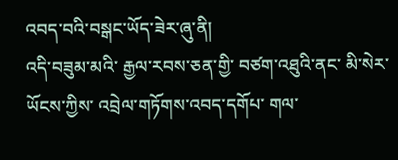འབད་བའི་བསྒང་ཡོད་ཟེར་ཞུ་ནི།
འདི་བཟུམ་མའི་ རྒྱལ་རབས་ཅན་གྱི་ བཙག་འཐུའི་ནང་ མི་སེར་ཡོངས་ཀྱིས་ འབྲེལ་གཏོགས་འབད་དགོཔ་ གལ་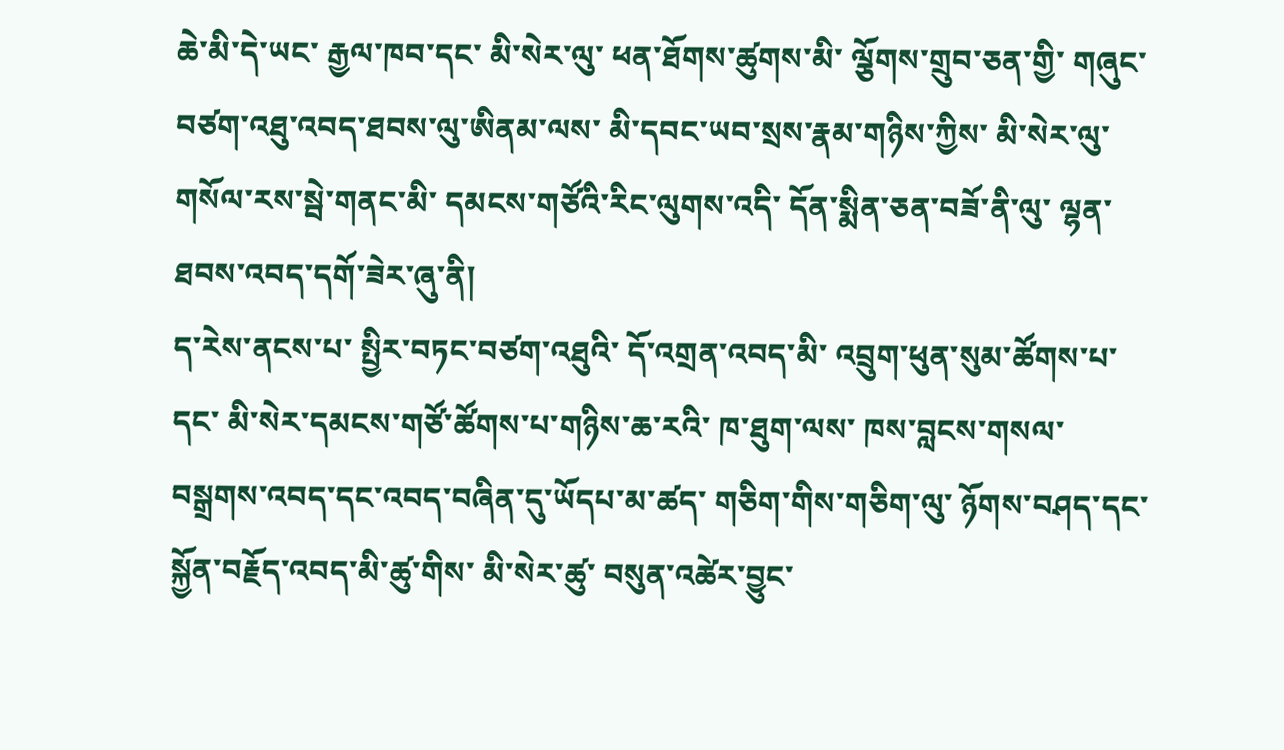ཆེ་མི་དེ་ཡང་ རྒྱལ་ཁབ་དང་ མི་སེར་ལུ་ ཕན་ཐོགས་ཚུགས་མི་ ལྕོགས་གྲུབ་ཅན་གྱི་ གཞུང་བཙག་འཐུ་འབད་ཐབས་ལུ་ཨིནམ་ལས་ མི་དབང་ཡབ་སྲས་རྣམ་གཉིས་ཀྱིས་ མི་སེར་ལུ་ གསོལ་རས་སྦེ་གནང་མི་ དམངས་གཙོའི་རིང་ལུགས་འདི་ དོན་སྨིན་ཅན་བཟོ་ནི་ལུ་ ལྷན་ཐབས་འབད་དགོ་ཟེར་ཞུ་ནི།
ད་རེས་ནངས་པ་ སྤྱིར་བཏང་བཙག་འཐུའི་ དོ་འགྲན་འབད་མི་ འབྲུག་ཕུན་སུམ་ཚོགས་པ་དང་ མི་སེར་དམངས་གཙོ་ཚོགས་པ་གཉིས་ཆ་རའི་ ཁ་ཐུག་ལས་ ཁས་བླངས་གསལ་བསྒྲགས་འབད་དང་འབད་བཞིན་དུ་ཡོདཔ་མ་ཚད་ གཅིག་གིས་གཅིག་ལུ་ ཉོགས་བཤད་དང་ སྐྱོན་བརྗོད་འབད་མི་ཚུ་གིས་ མི་སེར་ཚུ་ བསུན་འཚེར་བྱུང་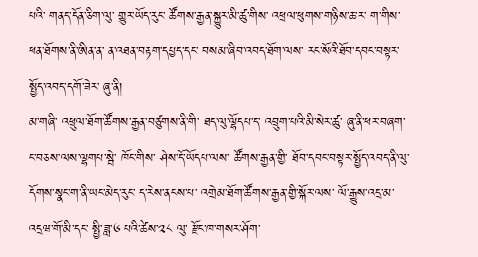པའི་ གནད་དོན་ཅིག་ལུ་ གྱུར་ཡོད་རུང་ ཚོགས་རྒྱན་སྐྱུར་མི་ཚུ་གིས་ འཕྲལ་ཕུགས་གཉིས་ཆ་ར་ ག་གིས་ཕན་ཐོགས་ནི་ཨིན་ན་ ན་འཐན་བརྟག་དཔྱད་དང་ བསམ་ཞིབ་འབད་ཐོག་ལས་ རང་སོའི་ཐོབ་དབང་བསྟར་སྤྱོད་འབད་དགོ་ཟེར་ ཞུ་ནི།
མ་གཞི་ འཕྲུལ་ཐོག་ཚོགས་རྒྱན་བཙུགས་ནི་གི་ ཐད་ལུ་ལྷོདཔ་ད་ འབྲུག་པའི་མི་སེར་ཚུ་ ཞུ་ནི་ཕར་བཞག་ ང་བཅས་ལས་ལྷགཔ་སྦེ་ ཁོང་གིས་ ཤེས་དོ་ཡོདཔ་ལས་ ཚོགས་རྒྱན་གྱི་ ཐོབ་དབང་བསྟར་སྤྱོད་འབད་ནི་ལུ་ དོགས་སྣང་ག་ནི་ཡང་མེད་རུང་ ད་རེས་ནངས་པ་ འགྲེམ་ཐོག་ཚོགས་རྒྱན་གྱི་སྐོར་ལས་ ལོ་རྒྱུས་འདྲ་མ་འདྲཝ་གོ་མི་དང་ སྤྱི་ཟླ་༦ པའི་ཚེས་༢༨ ལུ་ རྫོང་ཁ་གསར་ཤོག་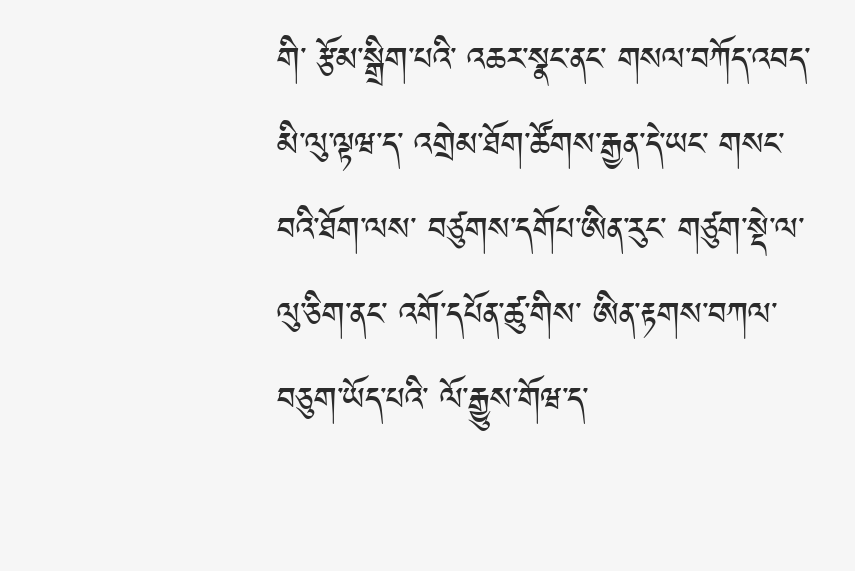གི་ རྩོམ་སྒྲིག་པའི་ འཆར་སྣང་ནང་ གསལ་བཀོད་འབད་མི་ལུ་ལྟཝ་ད་ འགྲེམ་ཐོག་ཚོགས་རྒྱན་དེ་ཡང་ གསང་བའི་ཐོག་ལས་ བཙུགས་དགོཔ་ཨིན་རུང་ གཙུག་སྡེ་ལ་ལུ་ཅིག་ནང་ འགོ་དཔོན་ཚུ་གིས་ ཨིན་རྟགས་བཀལ་བཅུག་ཡོད་པའི་ ལོ་རྒྱུས་གོཝ་ད་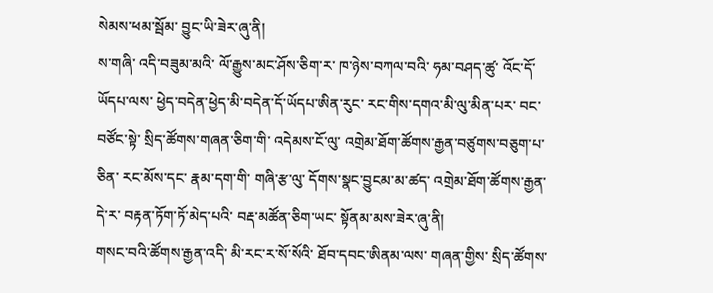སེམས་ཕམ་སྦོམ་ བྱུང་ཡི་ཟེར་ཞུ་ནི།
ས་གཞི་ འདི་བཟུམ་མའི་ ལོ་རྒྱུས་མང་ཤོས་ཅིག་ར་ ཁ་ཉེས་བཀལ་བའི་ ཧམ་བཤད་ཚུ་ འོང་དོ་ཡོདཔ་ལས་ ཕྱེད་བདེན་ཕྱེད་མི་བདེན་དོ་ཡོདཔ་ཨིན་རུང་ རང་གིས་དགའ་མི་ལུ་མིན་པར་ བང་བཙོང་སྟེ་ སྲིད་ཚོགས་གཞན་ཅིག་གི་ འདེམས་ངོ་ལུ་ འགྲེམ་ཐོག་ཚོགས་རྒྱན་བཙུགས་བཅུག་པ་ཅིན་ རང་མོས་དང་ རྣམ་དག་གི་ གཞི་རྩ་ལུ་ དོགས་སྣང་བྱུངམ་མ་ཚད་ འགྲེམ་ཐོག་ཚོགས་རྒྱན་དེ་ར་ བརྟན་ཏོག་ཏོ་མེད་པའི་ བརྡ་མཚོན་ཅིག་ཡང་ སྟོནམ་མས་ཟེར་ཞུ་ནི།
གསང་བའི་ཚོགས་རྒྱན་འདི་ མི་རང་ར་སོ་སོའི་ ཐོབ་དབང་ཨིནམ་ལས་ གཞན་གྱིས་ སྲིད་ཚོགས་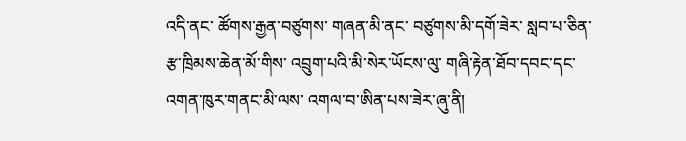འདི་ནང་ ཚོགས་རྒྱན་བཙུགས་ གཞན་མི་ནང་ བཙུགས་མི་དགོ་ཟེར་ སླབ་པ་ཅིན་ རྩ་ཁྲིམས་ཆེན་མོ་གིས་ འབྲུག་པའི་མི་སེར་ཡོངས་ལུ་ གཞི་རྟེན་ཐོབ་དབང་དང་ འགན་ཁུར་གནང་མི་ལས་ འགལ་བ་ཨིན་པས་ཟེར་ཞུ་ནི།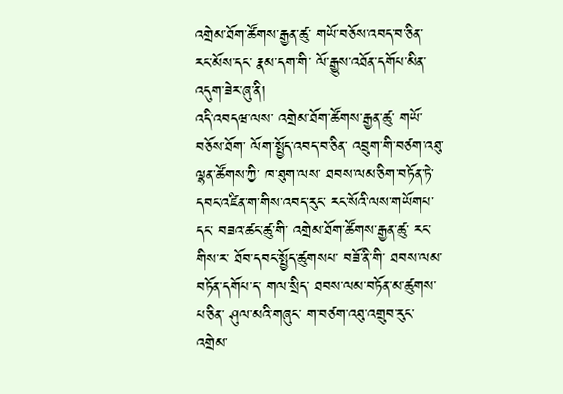འགྲེམ་ཐོག་ཚོགས་རྒྱན་ཚུ་ གཡོ་བཅོས་འབད་བ་ཅིན་ རང་མོས་དང་ རྣམ་དག་གི་ ལོ་རྒྱུས་འཐོན་དགོཔ་མིན་འདུག་ཟེར་ཞུ་ནི།
འདི་འབདཝ་ལས་ འགྲེམ་ཐོག་ཚོགས་རྒྱན་ཚུ་ གཡོ་བཅོས་ཐོག་ ལོག་སྤྱོད་འབད་བ་ཅིན་ འབྲུག་གི་བཙག་འཐུ་ལྷན་ཚོགས་ཀྱི་ ཁ་ཐུག་ལས་ ཐབས་ལམ་ཅིག་བཏོན་ཏེ་ དབང་འཛིན་ག་གིས་འབད་རུང་ རང་སོའི་ལས་གཡོགཔ་དང་ བཟའ་ཚང་ཚུ་གི་ འགྲེམ་ཐོག་ཚོགས་རྒྱན་ཚུ་ རང་གིས་ར་ ཐོབ་དབང་སྤྱོད་ཚུགསཔ་ བཟོ་ནི་གི་ ཐབས་ལམ་བཏོན་དགོཔ་ད་ གལ་སྲིད་ ཐབས་ལམ་བཏོན་མ་ཚུགས་པ་ཅིན་ ཤུལ་མའི་གཞུང་ ག་བཙག་འཐུ་འགྲུབ་རུང་ འགྲེམ་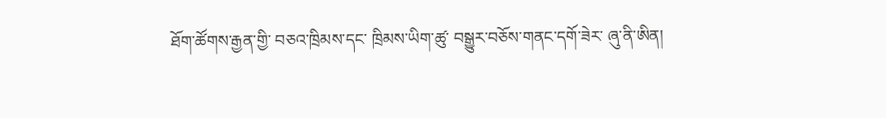ཐོག་ཚོགས་རྒྱན་གྱི་ བཅའ་ཁྲིམས་དང་ ཁྲིམས་ཡིག་ཚུ་ བསྒྱུར་བཅོས་གནང་དགོ་ཟེར་ ཞུ་ནི་ཨིན།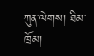ཀུན་ལེགས། ཐིམ་ཁྲོམ།